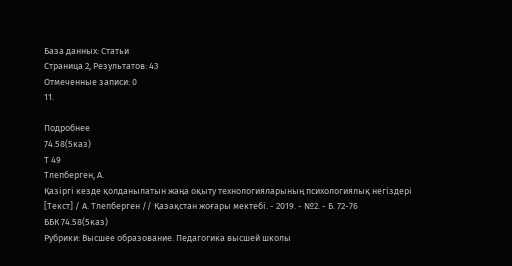База данных: Статьи
Страница 2, Результатов: 43
Отмеченные записи: 0
11.

Подробнее
74.58(5каз)
Т 49
Тлепберген, А.
Қазіргі кезде қолданылатын жаңа оқыту технологияларының психологиялық негіздері [Текст] / А. Тлепберген // Қазақстан жоғары мектебі. - 2019. - №2. - Б. 72-76
ББК 74.58(5каз)
Рубрики: Высшее образование. Педагогика высшей школы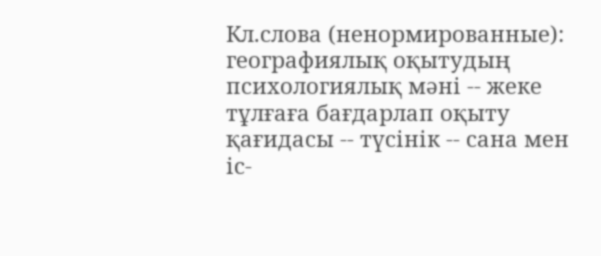Кл.слова (ненормированные):
географиялық оқытудың психологиялық мәні -- жеке тұлғаға бағдарлап оқыту қағидасы -- түсінік -- сана мен іс-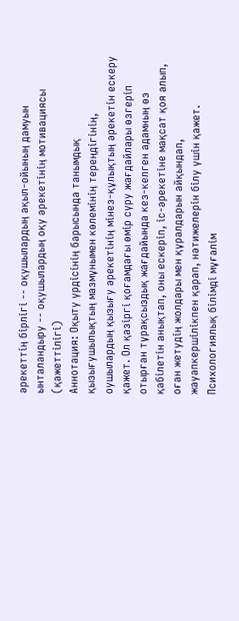әрекеттің бірлігі -- оқушылардың ақыл-ойының дамуын ынталандыру -- оқушылардың оқу әрекетінің мотивациясы (қажеттілігі)
Аннотация: Оқыту үрдісінің барысында танымдық қызығушылықтың мазмұнымен көлемінің тереңдігінің, оушылардың қызығу әрекетінің мінез-құлықтың әрекетін ескеру қажет. Ол қазіргі қоғамдағы өмір сүру жағдайлары өзгеріп отырған тұрақсыздық жағдайында кез-келген адамның өз қабілетін анықтап, оны ескеріп, іс-әрекетіне мақсат қоя алып, оған жетудің жолдары мен құралдарын айқындап, жауапкершілікпен қарап, нәтижелерін білу үшін қажет. Психологиялық білімді мұғалім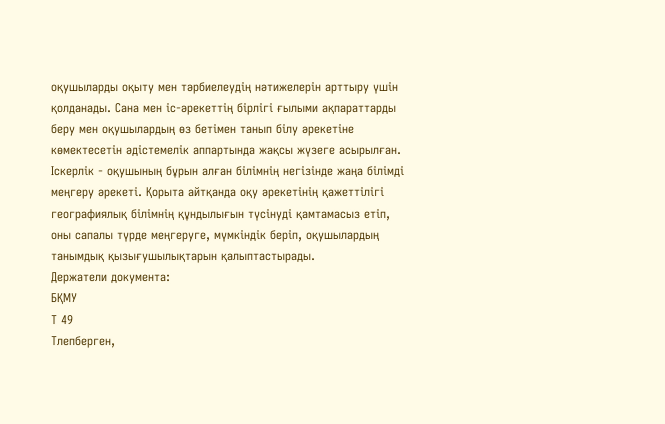оқушыларды оқыту мен тәрбиелеудің нәтижелерін арттыру үшін қолданады. Сана мен іс-әрекеттің бірлігі ғылыми ақпараттарды беру мен оқушылардың өз бетімен танып білу әрекетіне көмектесетін әдістемелік аппартында жақсы жүзеге асырылған. Іскерлік - оқушының бұрын алған білімнің негізінде жаңа білімді меңгеру әрекеті. Қорыта айтқанда оқу әрекетінің қажеттілігі географиялық білімнің құндылығын түсінуді қамтамасыз етіп, оны сапалы түрде меңгеруге, мүмкіндік беріп, оқушылардың танымдық қызығушылықтарын қалыптастырады.
Держатели документа:
БҚМУ
Т 49
Тлепберген,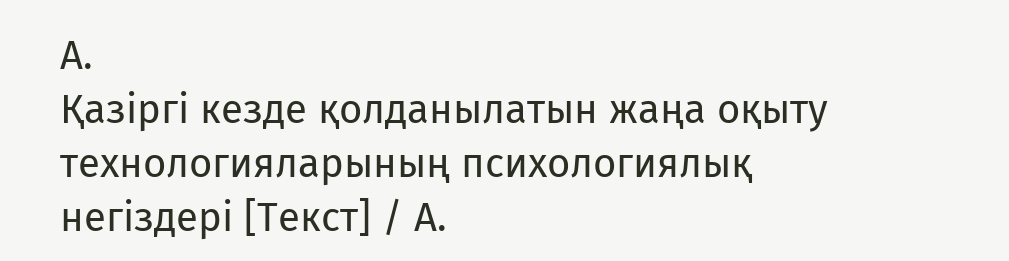А.
Қазіргі кезде қолданылатын жаңа оқыту технологияларының психологиялық негіздері [Текст] / А.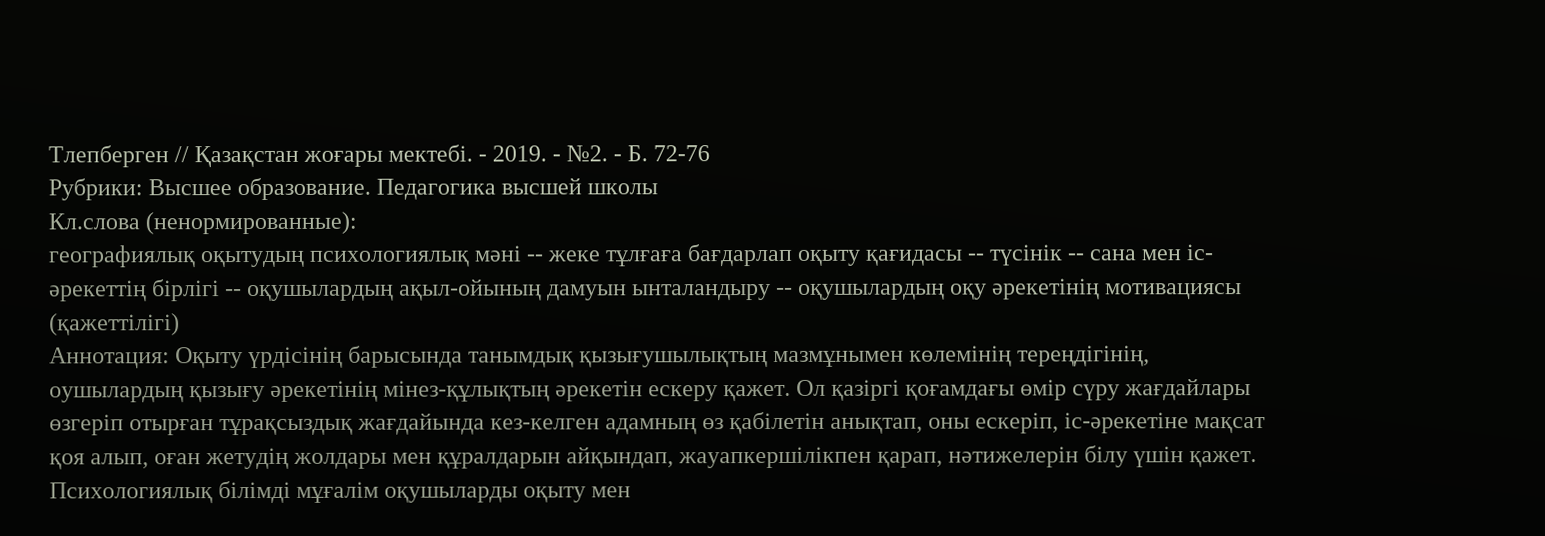Тлепберген // Қазақстан жоғары мектебі. - 2019. - №2. - Б. 72-76
Рубрики: Высшее образование. Педагогика высшей школы
Кл.слова (ненормированные):
географиялық оқытудың психологиялық мәні -- жеке тұлғаға бағдарлап оқыту қағидасы -- түсінік -- сана мен іс-әрекеттің бірлігі -- оқушылардың ақыл-ойының дамуын ынталандыру -- оқушылардың оқу әрекетінің мотивациясы (қажеттілігі)
Аннотация: Оқыту үрдісінің барысында танымдық қызығушылықтың мазмұнымен көлемінің тереңдігінің, оушылардың қызығу әрекетінің мінез-құлықтың әрекетін ескеру қажет. Ол қазіргі қоғамдағы өмір сүру жағдайлары өзгеріп отырған тұрақсыздық жағдайында кез-келген адамның өз қабілетін анықтап, оны ескеріп, іс-әрекетіне мақсат қоя алып, оған жетудің жолдары мен құралдарын айқындап, жауапкершілікпен қарап, нәтижелерін білу үшін қажет. Психологиялық білімді мұғалім оқушыларды оқыту мен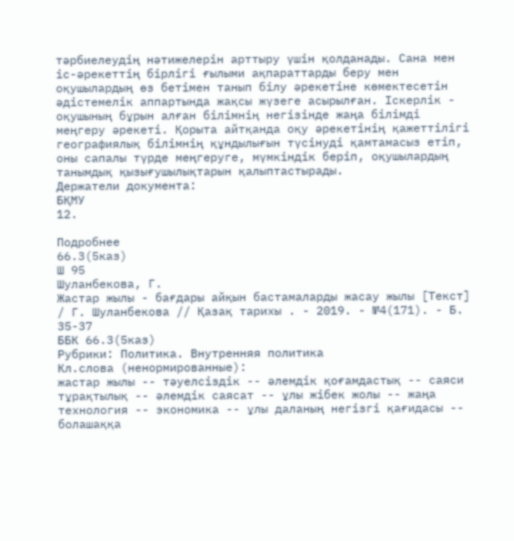тәрбиелеудің нәтижелерін арттыру үшін қолданады. Сана мен іс-әрекеттің бірлігі ғылыми ақпараттарды беру мен оқушылардың өз бетімен танып білу әрекетіне көмектесетін әдістемелік аппартында жақсы жүзеге асырылған. Іскерлік - оқушының бұрын алған білімнің негізінде жаңа білімді меңгеру әрекеті. Қорыта айтқанда оқу әрекетінің қажеттілігі географиялық білімнің құндылығын түсінуді қамтамасыз етіп, оны сапалы түрде меңгеруге, мүмкіндік беріп, оқушылардың танымдық қызығушылықтарын қалыптастырады.
Держатели документа:
БҚМУ
12.

Подробнее
66.3(5каз)
Ш 95
Шуланбекова, Г.
Жастар жылы - бағдары айқын бастамаларды жасау жылы [Текст] / Г. Шуланбекова // Қазақ тарихы . - 2019. - №4(171). - Б. 35-37
ББК 66.3(5каз)
Рубрики: Политика. Внутренняя политика
Кл.слова (ненормированные):
жастар жылы -- тәуелсіздік -- әлемдік қоғамдастық -- саяси тұрақтылық -- әлемдік саясат -- ұлы жібек жолы -- жаңа технология -- экономика -- ұлы даланың негізгі қағидасы -- болашаққа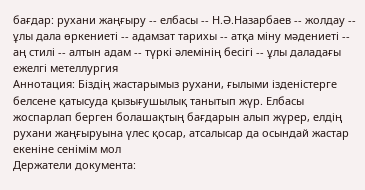бағдар: рухани жаңғыру -- елбасы -- Н.Ә.Назарбаев -- жолдау -- ұлы дала өркениеті -- адамзат тарихы -- атқа міну мәдениеті -- аң стилі -- алтын адам -- түркі әлемінің бесігі -- ұлы даладағы ежелгі метеллургия
Аннотация: Біздің жастарымыз рухани, ғылыми ізденістерге белсене қатысуда қызығушылық танытып жүр. Елбасы жоспарлап берген болашақтың бағдарын алып жүрер, елдің рухани жаңғыруына үлес қосар, атсалысар да осындай жастар екеніне сенімім мол
Держатели документа: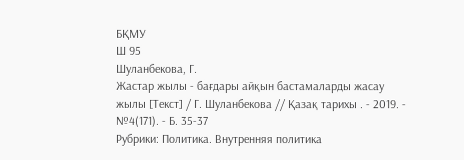БҚМУ
Ш 95
Шуланбекова, Г.
Жастар жылы - бағдары айқын бастамаларды жасау жылы [Текст] / Г. Шуланбекова // Қазақ тарихы . - 2019. - №4(171). - Б. 35-37
Рубрики: Политика. Внутренняя политика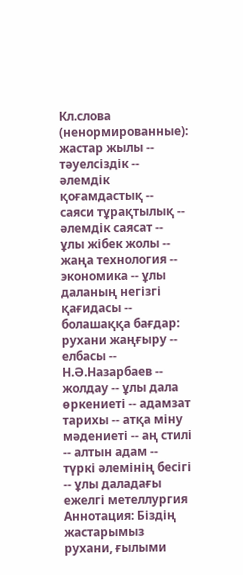Кл.слова (ненормированные):
жастар жылы -- тәуелсіздік -- әлемдік қоғамдастық -- саяси тұрақтылық -- әлемдік саясат -- ұлы жібек жолы -- жаңа технология -- экономика -- ұлы даланың негізгі қағидасы -- болашаққа бағдар: рухани жаңғыру -- елбасы -- Н.Ә.Назарбаев -- жолдау -- ұлы дала өркениеті -- адамзат тарихы -- атқа міну мәдениеті -- аң стилі -- алтын адам -- түркі әлемінің бесігі -- ұлы даладағы ежелгі метеллургия
Аннотация: Біздің жастарымыз рухани, ғылыми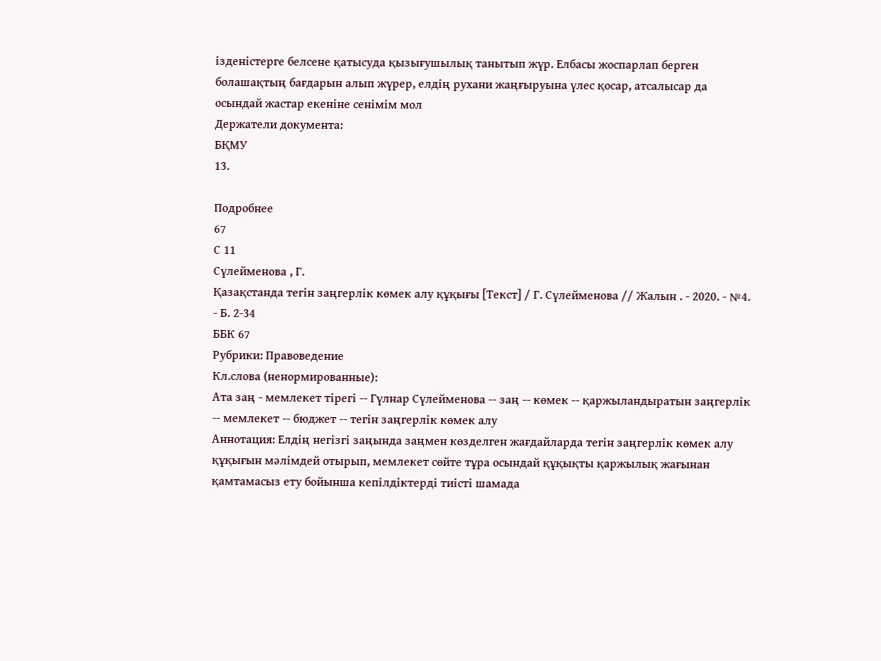ізденістерге белсене қатысуда қызығушылық танытып жүр. Елбасы жоспарлап берген болашақтың бағдарын алып жүрер, елдің рухани жаңғыруына үлес қосар, атсалысар да осындай жастар екеніне сенімім мол
Держатели документа:
БҚМУ
13.

Подробнее
67
С 11
Сүлейменова , Г.
Қазақстанда тегін заңгерлік көмек алу құқығы [Текст] / Г. Сүлейменова // Жалын . - 2020. - №4. - Б. 2-34
ББК 67
Рубрики: Правоведение
Кл.слова (ненормированные):
Ата заң - мемлекет тірегі -- Гүлнар Сүлейменова -- заң -- көмек -- қаржыландыратын заңгерлік -- мемлекет -- бюджет -- тегін заңгерлік көмек алу
Аннотация: Елдің негізгі заңында заңмен көзделген жағдайларда тегін заңгерлік көмек алу құқығын мәлімдей отырып, мемлекет сөйте тұра осындай құқықты қаржылық жағынан қамтамасыз ету бойынша кепілдіктерді тиісті шамада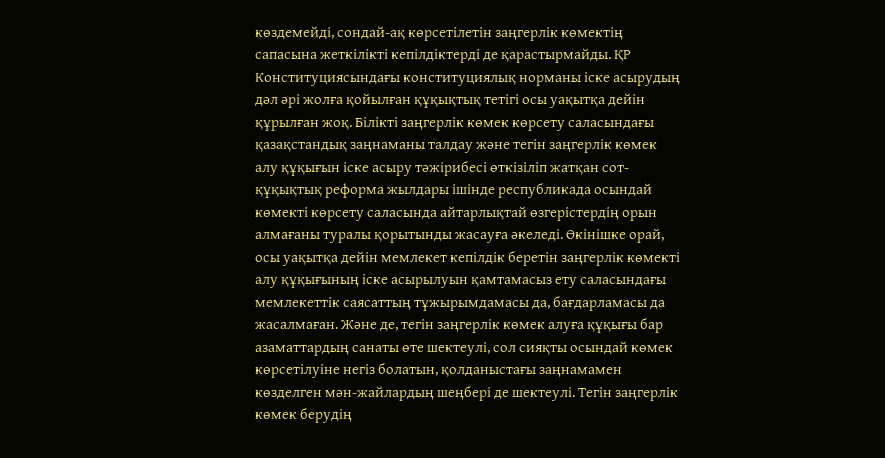көздемейді, сондай-ақ көрсетілетін заңгерлік көмектің сапасына жеткілікті кепілдіктерді де қарастырмайды. ҚР Конституциясындағы конституциялық норманы іске асырудың дәл әрі жолға қойылған құқықтық тетігі осы уақытқа дейін құрылған жоқ. Білікті заңгерлік көмек көрсету саласындағы қазақстандық заңнаманы талдау және тегін заңгерлік көмек алу құқығын іске асыру тәжірибесі өткізіліп жатқан сот-құқықтық реформа жылдары ішінде республикада осындай көмекті көрсету саласында айтарлықтай өзгерістердің орын алмағаны туралы қорытынды жасауға әкеледі. Өкінішке орай, осы уақытқа дейін мемлекет кепілдік беретін заңгерлік көмекті алу құқығының іске асырылуын қамтамасыз ету саласындағы мемлекеттік саясаттың тұжырымдамасы да, бағдарламасы да жасалмаған. Және де, тегін заңгерлік көмек алуға құқығы бар азаматтардың санаты өте шектеулі, сол сияқты осындай көмек көрсетілуіне негіз болатын, қолданыстағы заңнамамен көзделген мән-жайлардың шеңбері де шектеулі. Тегін заңгерлік көмек берудің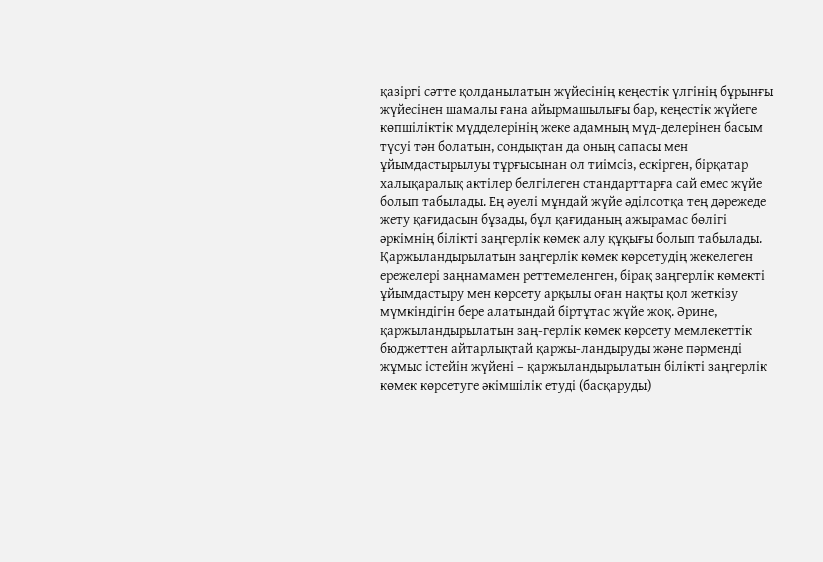қазіргі сәтте қолданылатын жүйесінің кеңестік үлгінің бұрынғы жүйесінен шамалы ғана айырмашылығы бар, кеңестік жүйеге көпшіліктік мүдделерінің жеке адамның мүд-делерінен басым түсуі тән болатын, сондықтан да оның сапасы мен ұйымдастырылуы тұрғысынан ол тиімсіз, ескірген, бірқатар халықаралық актілер белгілеген стандарттарға сай емес жүйе болып табылады. Ең әуелі мұндай жүйе әділсотқа тең дәрежеде жету қағидасын бұзады, бұл қағиданың ажырамас бөлігі әркімнің білікті заңгерлік көмек алу құқығы болып табылады. Қаржыландырылатын заңгерлік көмек көрсетудің жекелеген ережелері заңнамамен реттемеленген, бірақ заңгерлік көмекті ұйымдастыру мен көрсету арқылы оған нақты қол жеткізу мүмкіндігін бере алатындай біртұтас жүйе жоқ. Әрине, қаржыландырылатын заң-герлік көмек көрсету мемлекеттік бюджеттен айтарлықтай қаржы-ландыруды және пәрменді жұмыс істейін жүйені – қаржыландырылатын білікті заңгерлік көмек көрсетуге әкімшілік етуді (басқаруды)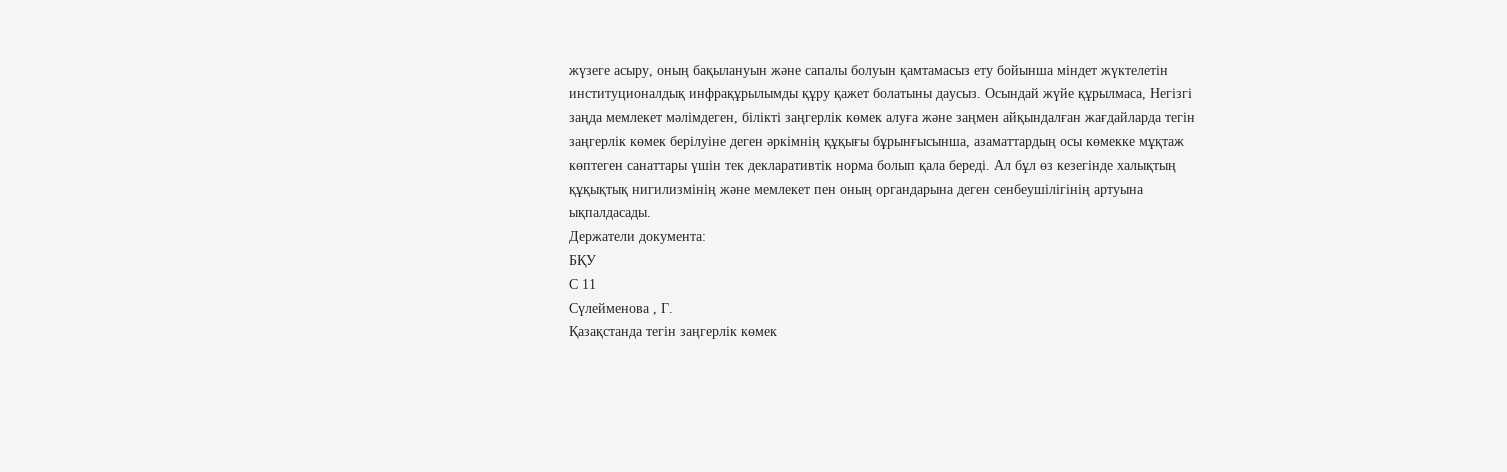жүзеге асыру, оның бақылануын және сапалы болуын қамтамасыз ету бойынша міндет жүктелетін институционалдық инфрақұрылымды құру қажет болатыны даусыз. Осындай жүйе құрылмаса, Негізгі заңда мемлекет мәлімдеген, білікті заңгерлік көмек алуға және заңмен айқындалған жағдайларда тегін заңгерлік көмек берілуіне деген әркімнің құқығы бұрынғысынша, азаматтардың осы көмекке мұқтаж көптеген санаттары үшін тек декларативтік норма болып қала береді. Ал бұл өз кезегінде халықтың құқықтық нигилизмінің және мемлекет пен оның органдарына деген сенбеушілігінің артуына ықпалдасады.
Держатели документа:
БҚУ
С 11
Сүлейменова , Г.
Қазақстанда тегін заңгерлік көмек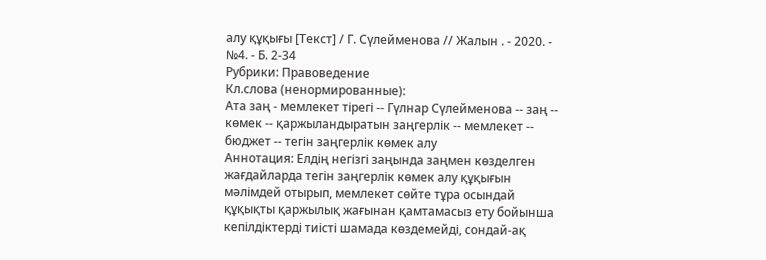алу құқығы [Текст] / Г. Сүлейменова // Жалын . - 2020. - №4. - Б. 2-34
Рубрики: Правоведение
Кл.слова (ненормированные):
Ата заң - мемлекет тірегі -- Гүлнар Сүлейменова -- заң -- көмек -- қаржыландыратын заңгерлік -- мемлекет -- бюджет -- тегін заңгерлік көмек алу
Аннотация: Елдің негізгі заңында заңмен көзделген жағдайларда тегін заңгерлік көмек алу құқығын мәлімдей отырып, мемлекет сөйте тұра осындай құқықты қаржылық жағынан қамтамасыз ету бойынша кепілдіктерді тиісті шамада көздемейді, сондай-ақ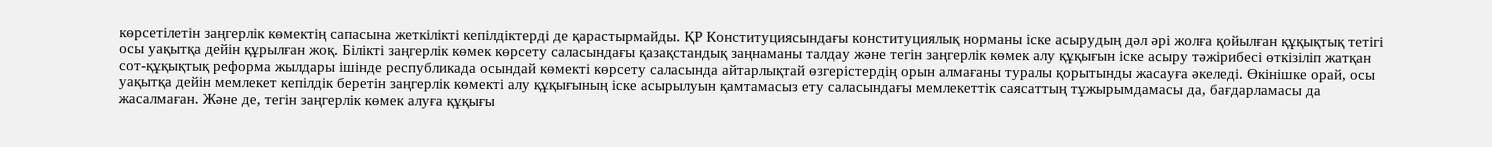көрсетілетін заңгерлік көмектің сапасына жеткілікті кепілдіктерді де қарастырмайды. ҚР Конституциясындағы конституциялық норманы іске асырудың дәл әрі жолға қойылған құқықтық тетігі осы уақытқа дейін құрылған жоқ. Білікті заңгерлік көмек көрсету саласындағы қазақстандық заңнаманы талдау және тегін заңгерлік көмек алу құқығын іске асыру тәжірибесі өткізіліп жатқан сот-құқықтық реформа жылдары ішінде республикада осындай көмекті көрсету саласында айтарлықтай өзгерістердің орын алмағаны туралы қорытынды жасауға әкеледі. Өкінішке орай, осы уақытқа дейін мемлекет кепілдік беретін заңгерлік көмекті алу құқығының іске асырылуын қамтамасыз ету саласындағы мемлекеттік саясаттың тұжырымдамасы да, бағдарламасы да жасалмаған. Және де, тегін заңгерлік көмек алуға құқығы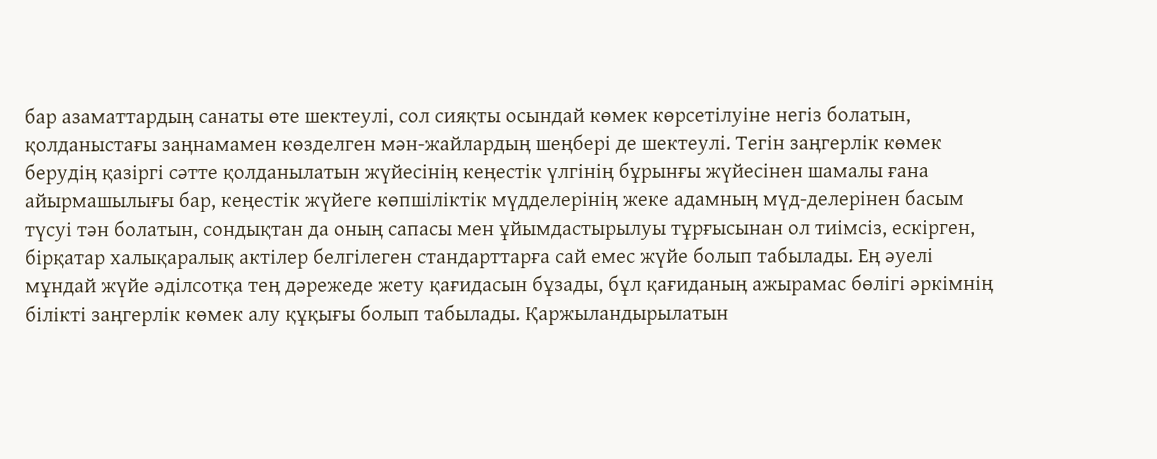бар азаматтардың санаты өте шектеулі, сол сияқты осындай көмек көрсетілуіне негіз болатын, қолданыстағы заңнамамен көзделген мән-жайлардың шеңбері де шектеулі. Тегін заңгерлік көмек берудің қазіргі сәтте қолданылатын жүйесінің кеңестік үлгінің бұрынғы жүйесінен шамалы ғана айырмашылығы бар, кеңестік жүйеге көпшіліктік мүдделерінің жеке адамның мүд-делерінен басым түсуі тән болатын, сондықтан да оның сапасы мен ұйымдастырылуы тұрғысынан ол тиімсіз, ескірген, бірқатар халықаралық актілер белгілеген стандарттарға сай емес жүйе болып табылады. Ең әуелі мұндай жүйе әділсотқа тең дәрежеде жету қағидасын бұзады, бұл қағиданың ажырамас бөлігі әркімнің білікті заңгерлік көмек алу құқығы болып табылады. Қаржыландырылатын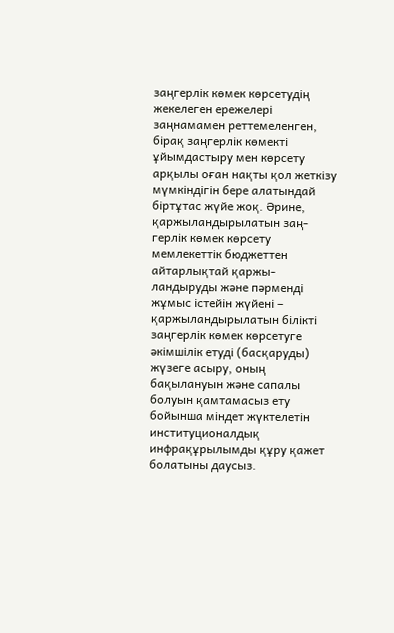заңгерлік көмек көрсетудің жекелеген ережелері заңнамамен реттемеленген, бірақ заңгерлік көмекті ұйымдастыру мен көрсету арқылы оған нақты қол жеткізу мүмкіндігін бере алатындай біртұтас жүйе жоқ. Әрине, қаржыландырылатын заң-герлік көмек көрсету мемлекеттік бюджеттен айтарлықтай қаржы-ландыруды және пәрменді жұмыс істейін жүйені – қаржыландырылатын білікті заңгерлік көмек көрсетуге әкімшілік етуді (басқаруды) жүзеге асыру, оның бақылануын және сапалы болуын қамтамасыз ету бойынша міндет жүктелетін институционалдық инфрақұрылымды құру қажет болатыны даусыз.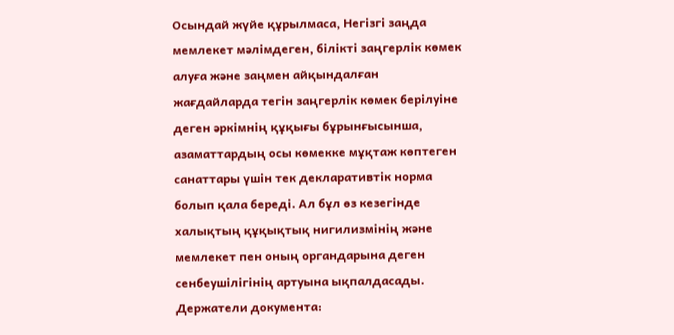Осындай жүйе құрылмаса, Негізгі заңда мемлекет мәлімдеген, білікті заңгерлік көмек алуға және заңмен айқындалған жағдайларда тегін заңгерлік көмек берілуіне деген әркімнің құқығы бұрынғысынша, азаматтардың осы көмекке мұқтаж көптеген санаттары үшін тек декларативтік норма болып қала береді. Ал бұл өз кезегінде халықтың құқықтық нигилизмінің және мемлекет пен оның органдарына деген сенбеушілігінің артуына ықпалдасады.
Держатели документа: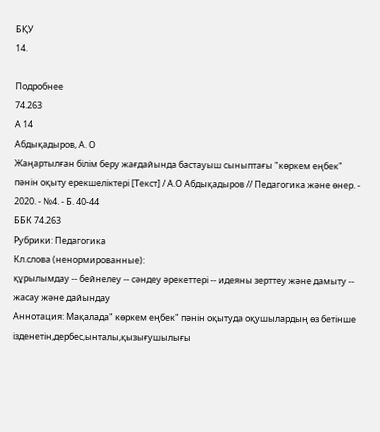БҚУ
14.

Подробнее
74.263
А 14
Абдықадыров, А. О
Жаңартылған білім беру жағдайында бастауыш сыныптағы "көркем еңбек" пәнін оқыту ерекшеліктері [Текст] / А.О Абдықадыров // Педагогика және өнер. - 2020. - №4. - Б. 40-44
ББК 74.263
Рубрики: Педагогика
Кл.слова (ненормированные):
құрылымдау -- бейнелеу -- сәндеу әрекеттері -- идеяны зерттеу және дамыту -- жасау және дайындау
Аннотация: Мақалада" көркем еңбек" пәнін оқытуда оқушылардың өз бетінше ізденетін,дербес,ынталы,қызығушылығы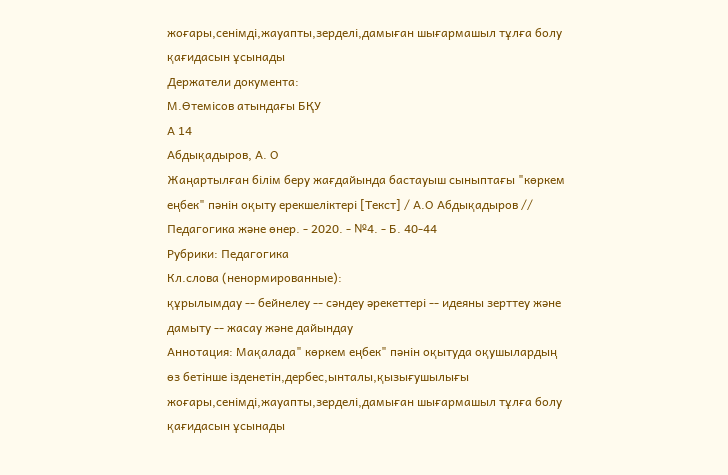жоғары,сенімді,жауапты,зерделі,дамыған шығармашыл тұлға болу қағидасын ұсынады
Держатели документа:
М.Өтемісов атындағы БҚУ
А 14
Абдықадыров, А. О
Жаңартылған білім беру жағдайында бастауыш сыныптағы "көркем еңбек" пәнін оқыту ерекшеліктері [Текст] / А.О Абдықадыров // Педагогика және өнер. - 2020. - №4. - Б. 40-44
Рубрики: Педагогика
Кл.слова (ненормированные):
құрылымдау -- бейнелеу -- сәндеу әрекеттері -- идеяны зерттеу және дамыту -- жасау және дайындау
Аннотация: Мақалада" көркем еңбек" пәнін оқытуда оқушылардың өз бетінше ізденетін,дербес,ынталы,қызығушылығы жоғары,сенімді,жауапты,зерделі,дамыған шығармашыл тұлға болу қағидасын ұсынады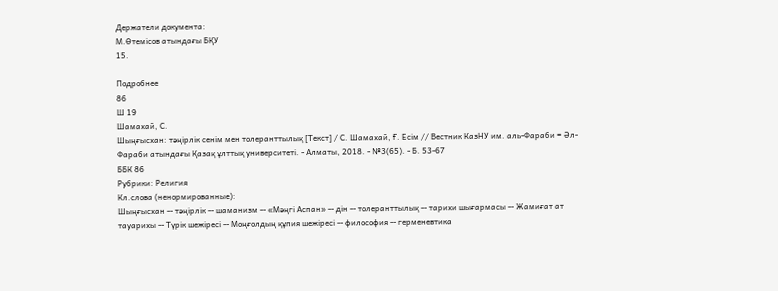Держатели документа:
М.Өтемісов атындағы БҚУ
15.

Подробнее
86
Ш 19
Шамахай, С.
Шыңғысхан: тәңірлік сенім мен толеранттылық [Текст] / С. Шамахай, Ғ. Есім // Вестник КазНУ им. аль-Фараби = Әл-Фараби атындағы Қазақ ұлттық университетi. - Алматы, 2018. - №3(65). - Б. 53-67
ББК 86
Рубрики: Религия
Кл.слова (ненормированные):
Шыңғысхан -- тәңірлік -- шаманизм -- «Мәңгі Аспан» -- дін -- толеранттылық -- тарихи шығармасы -- Жамиғат ат тауарихы -- Түрік шежіресі -- Моңғолдың құпия шежіресі -- философия -- герменевтика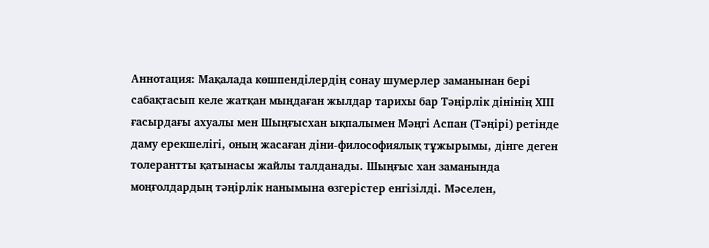Аннотация: Мақалада көшпенділердің сонау шумерлер заманынан бері сабақтасып келе жатқан мыңдаған жылдар тарихы бар Тәңірлік дінінің ХІІІ ғасырдағы ахуалы мен Шыңғысхан ықпалымен Мәңгі Аспан (Тәңірі) ретінде даму ерекшелігі, оның жасаған діни-философиялық тұжырымы, дінге деген толерантты қатынасы жайлы талданады. Шыңғыс хан заманында моңғолдардың тәңірлік нанымына өзгерістер енгізілді. Мәселен,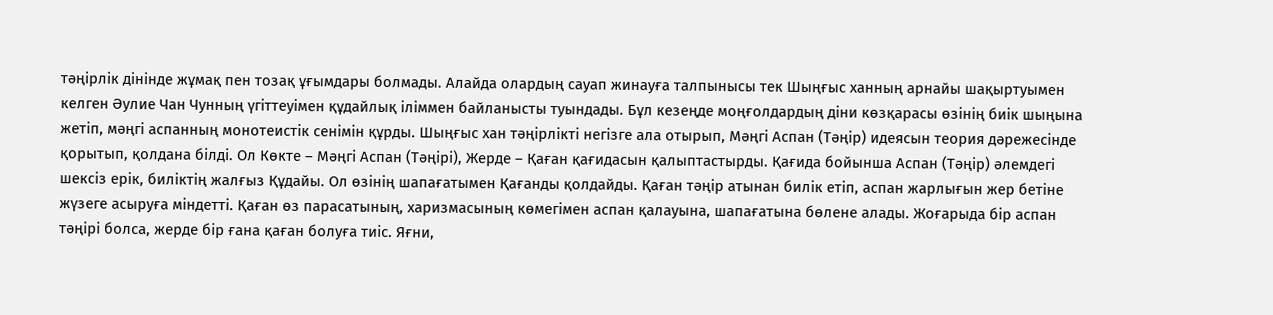тәңірлік дінінде жұмақ пен тозақ ұғымдары болмады. Алайда олардың сауап жинауға талпынысы тек Шыңғыс ханның арнайы шақыртуымен келген Әулие Чан Чунның үгіттеуімен құдайлық іліммен байланысты туындады. Бұл кезеңде моңғолдардың діни көзқарасы өзінің биік шыңына жетіп, мәңгі аспанның монотеистік сенімін құрды. Шыңғыс хан тәңірлікті негізге ала отырып, Мәңгі Аспан (Тәңір) идеясын теория дәрежесінде қорытып, қолдана білді. Ол Көкте – Мәңгі Аспан (Тәңірі), Жерде – Қаған қағидасын қалыптастырды. Қағида бойынша Аспан (Тәңір) әлемдегі шексіз ерік, биліктің жалғыз Құдайы. Ол өзінің шапағатымен Қағанды қолдайды. Қаған тәңір атынан билік етіп, аспан жарлығын жер бетіне жүзеге асыруға міндетті. Қаған өз парасатының, харизмасының көмегімен аспан қалауына, шапағатына бөлене алады. Жоғарыда бір аспан тәңірі болса, жерде бір ғана қаған болуға тиіс. Яғни,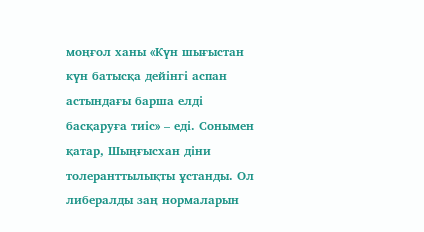моңғол ханы «Күн шығыстан күн батысқа дейінгі аспан астындағы барша елді басқаруға тиіс» – еді. Сонымен қатар, Шыңғысхан діни толеранттылықты ұстанды. Ол либералды заң нормаларын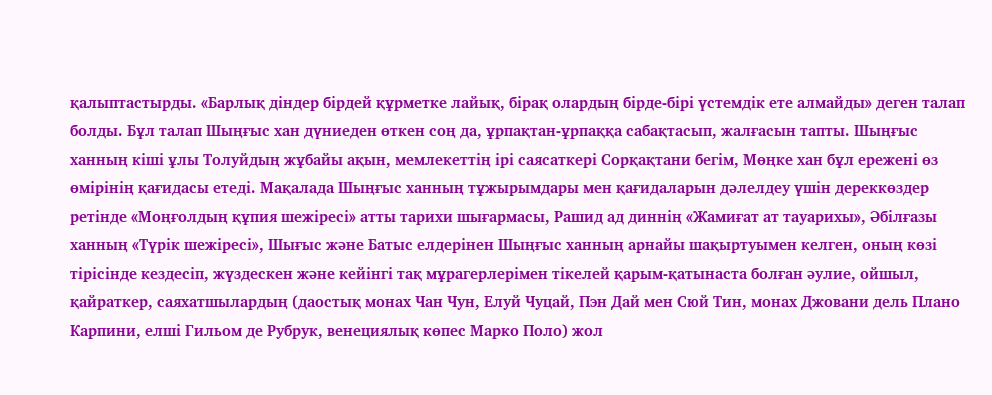қалыптастырды. «Барлық діндер бірдей құрметке лайық, бірақ олардың бірде-бірі үстемдік ете алмайды» деген талап болды. Бұл талап Шыңғыс хан дүниеден өткен соң да, ұрпақтан-ұрпаққа сабақтасып, жалғасын тапты. Шыңғыс ханның кіші ұлы Толуйдың жұбайы ақын, мемлекеттің ірі саясаткері Сорқақтани бегім, Мөңке хан бұл ережені өз өмірінің қағидасы етеді. Мақалада Шыңғыс ханның тұжырымдары мен қағидаларын дәлелдеу үшін дереккөздер ретінде «Моңғолдың құпия шежіресі» атты тарихи шығармасы, Рашид ад диннің «Жамиғат ат тауарихы», Әбілғазы ханның «Түрік шежіресі», Шығыс және Батыс елдерінен Шыңғыс ханның арнайы шақыртуымен келген, оның көзі тірісінде кездесіп, жүздескен және кейінгі тақ мұрагерлерімен тікелей қарым-қатынаста болған әулие, ойшыл, қайраткер, саяхатшылардың (даостық монах Чан Чун, Елуй Чуцай, Пэн Дай мен Сюй Тин, монах Джовани дель Плано Карпини, елші Гильом де Рубрук, венециялық көпес Марко Поло) жол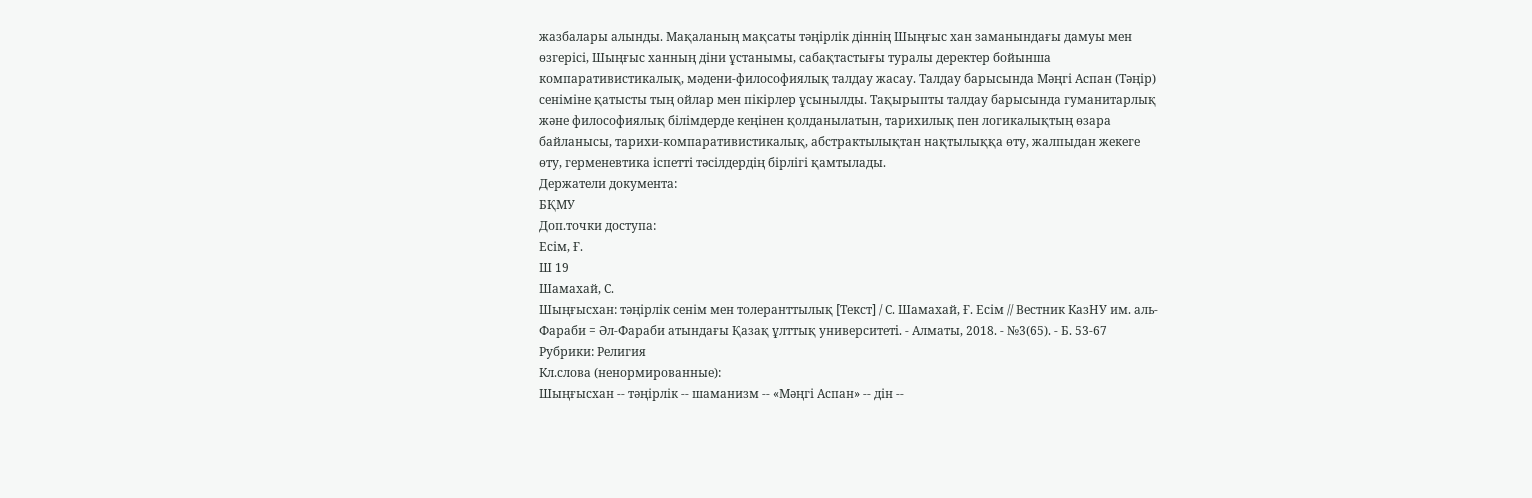жазбалары алынды. Мақаланың мақсаты тәңірлік діннің Шыңғыс хан заманындағы дамуы мен өзгерісі, Шыңғыс ханның діни ұстанымы, сабақтастығы туралы деректер бойынша компаративистикалық, мәдени-философиялық талдау жасау. Талдау барысында Мәңгі Аспан (Тәңір) сеніміне қатысты тың ойлар мен пікірлер ұсынылды. Тақырыпты талдау барысында гуманитарлық және философиялық білімдерде кеңінен қолданылатын, тарихилық пен логикалықтың өзара байланысы, тарихи-компаративистикалық, абстрактылықтан нақтылыққа өту, жалпыдан жекеге өту, герменевтика іспетті тәсілдердің бірлігі қамтылады.
Держатели документа:
БҚМУ
Доп.точки доступа:
Есім, Ғ.
Ш 19
Шамахай, С.
Шыңғысхан: тәңірлік сенім мен толеранттылық [Текст] / С. Шамахай, Ғ. Есім // Вестник КазНУ им. аль-Фараби = Әл-Фараби атындағы Қазақ ұлттық университетi. - Алматы, 2018. - №3(65). - Б. 53-67
Рубрики: Религия
Кл.слова (ненормированные):
Шыңғысхан -- тәңірлік -- шаманизм -- «Мәңгі Аспан» -- дін --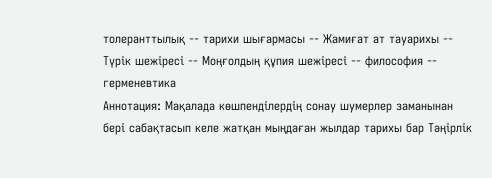толеранттылық -- тарихи шығармасы -- Жамиғат ат тауарихы -- Түрік шежіресі -- Моңғолдың құпия шежіресі -- философия -- герменевтика
Аннотация: Мақалада көшпенділердің сонау шумерлер заманынан бері сабақтасып келе жатқан мыңдаған жылдар тарихы бар Тәңірлік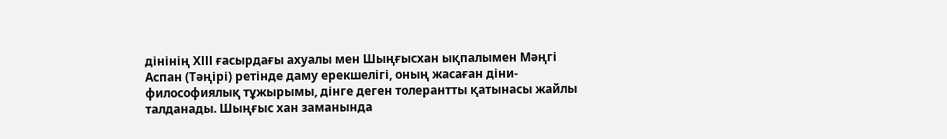дінінің ХІІІ ғасырдағы ахуалы мен Шыңғысхан ықпалымен Мәңгі Аспан (Тәңірі) ретінде даму ерекшелігі, оның жасаған діни-философиялық тұжырымы, дінге деген толерантты қатынасы жайлы талданады. Шыңғыс хан заманында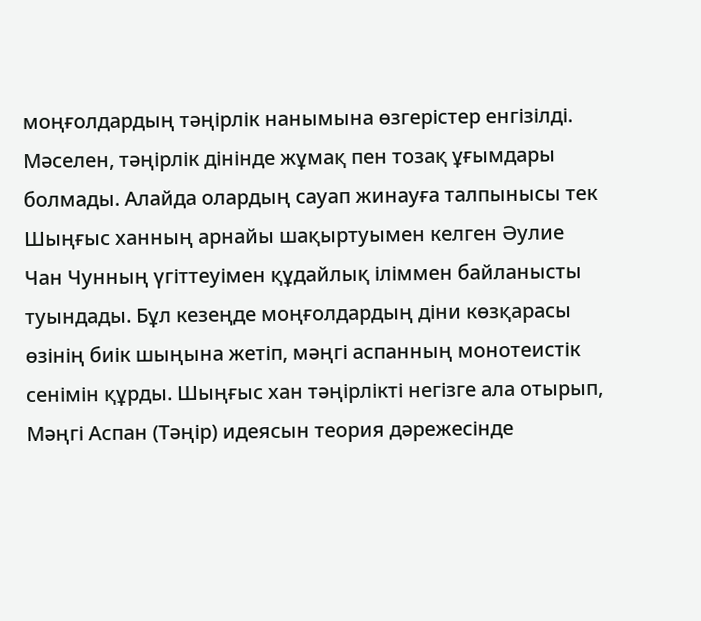моңғолдардың тәңірлік нанымына өзгерістер енгізілді. Мәселен, тәңірлік дінінде жұмақ пен тозақ ұғымдары болмады. Алайда олардың сауап жинауға талпынысы тек Шыңғыс ханның арнайы шақыртуымен келген Әулие Чан Чунның үгіттеуімен құдайлық іліммен байланысты туындады. Бұл кезеңде моңғолдардың діни көзқарасы өзінің биік шыңына жетіп, мәңгі аспанның монотеистік сенімін құрды. Шыңғыс хан тәңірлікті негізге ала отырып, Мәңгі Аспан (Тәңір) идеясын теория дәрежесінде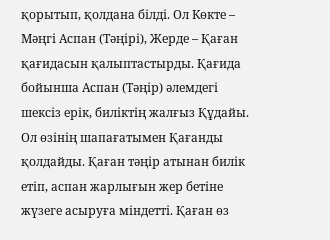қорытып, қолдана білді. Ол Көкте – Мәңгі Аспан (Тәңірі), Жерде – Қаған қағидасын қалыптастырды. Қағида бойынша Аспан (Тәңір) әлемдегі шексіз ерік, биліктің жалғыз Құдайы. Ол өзінің шапағатымен Қағанды қолдайды. Қаған тәңір атынан билік етіп, аспан жарлығын жер бетіне жүзеге асыруға міндетті. Қаған өз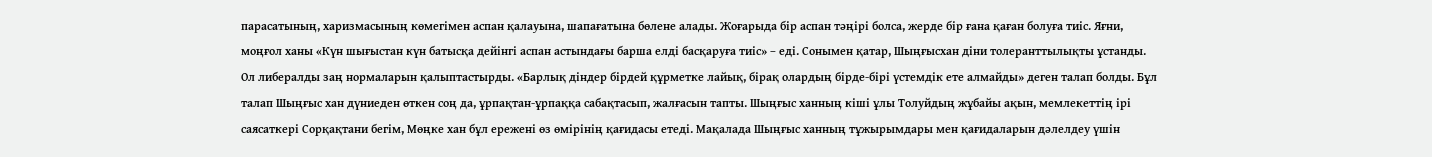парасатының, харизмасының көмегімен аспан қалауына, шапағатына бөлене алады. Жоғарыда бір аспан тәңірі болса, жерде бір ғана қаған болуға тиіс. Яғни, моңғол ханы «Күн шығыстан күн батысқа дейінгі аспан астындағы барша елді басқаруға тиіс» – еді. Сонымен қатар, Шыңғысхан діни толеранттылықты ұстанды. Ол либералды заң нормаларын қалыптастырды. «Барлық діндер бірдей құрметке лайық, бірақ олардың бірде-бірі үстемдік ете алмайды» деген талап болды. Бұл талап Шыңғыс хан дүниеден өткен соң да, ұрпақтан-ұрпаққа сабақтасып, жалғасын тапты. Шыңғыс ханның кіші ұлы Толуйдың жұбайы ақын, мемлекеттің ірі саясаткері Сорқақтани бегім, Мөңке хан бұл ережені өз өмірінің қағидасы етеді. Мақалада Шыңғыс ханның тұжырымдары мен қағидаларын дәлелдеу үшін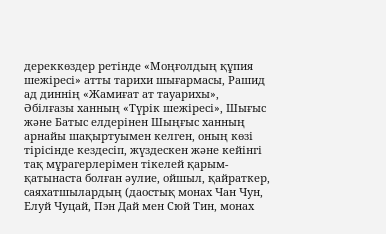дереккөздер ретінде «Моңғолдың құпия шежіресі» атты тарихи шығармасы, Рашид ад диннің «Жамиғат ат тауарихы», Әбілғазы ханның «Түрік шежіресі», Шығыс және Батыс елдерінен Шыңғыс ханның арнайы шақыртуымен келген, оның көзі тірісінде кездесіп, жүздескен және кейінгі тақ мұрагерлерімен тікелей қарым-қатынаста болған әулие, ойшыл, қайраткер, саяхатшылардың (даостық монах Чан Чун, Елуй Чуцай, Пэн Дай мен Сюй Тин, монах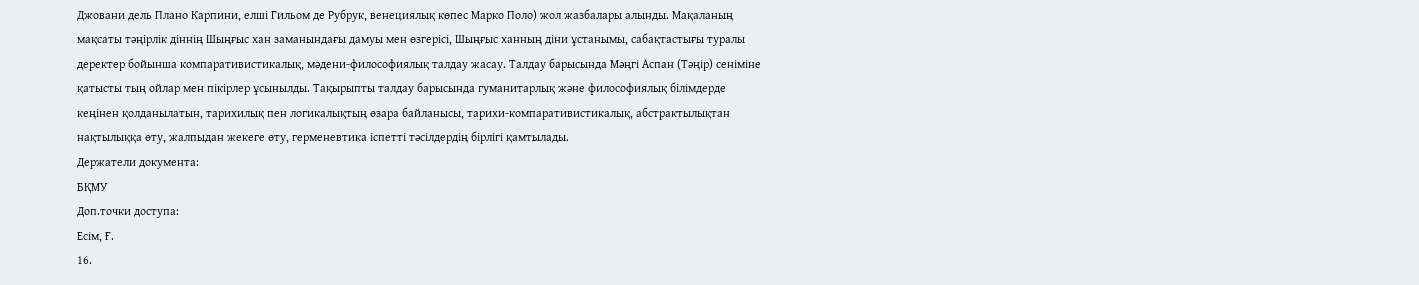Джовани дель Плано Карпини, елші Гильом де Рубрук, венециялық көпес Марко Поло) жол жазбалары алынды. Мақаланың мақсаты тәңірлік діннің Шыңғыс хан заманындағы дамуы мен өзгерісі, Шыңғыс ханның діни ұстанымы, сабақтастығы туралы деректер бойынша компаративистикалық, мәдени-философиялық талдау жасау. Талдау барысында Мәңгі Аспан (Тәңір) сеніміне қатысты тың ойлар мен пікірлер ұсынылды. Тақырыпты талдау барысында гуманитарлық және философиялық білімдерде кеңінен қолданылатын, тарихилық пен логикалықтың өзара байланысы, тарихи-компаративистикалық, абстрактылықтан нақтылыққа өту, жалпыдан жекеге өту, герменевтика іспетті тәсілдердің бірлігі қамтылады.
Держатели документа:
БҚМУ
Доп.точки доступа:
Есім, Ғ.
16.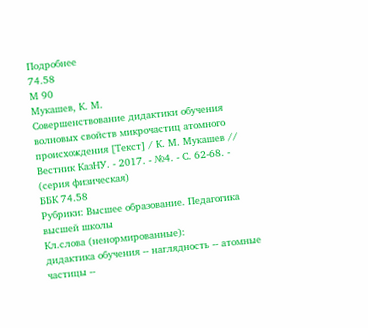Подробнее
74.58
М 90
Мукашев, К. М.
Совершенствование дидактики обучения волновых свойств микрочастиц атомного происхождения [Текст] / К. М. Мукашев // Вестник КазНУ. - 2017. - №4. - С. 62-68. - (серия физическая)
ББК 74.58
Рубрики: Высшее образование. Педагогика высшей школы
Кл.слова (ненормированные):
дидактика обучения -- наглядность -- атомные частицы --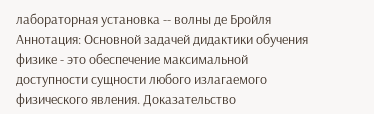лабораторная установка -- волны де Бройля
Аннотация: Основной задачей дидактики обучения физике - это обеспечение максимальной доступности сущности любого излагаемого физического явления. Доказательство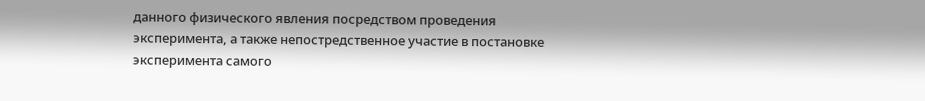данного физического явления посредством проведения эксперимента, а также непостредственное участие в постановке эксперимента самого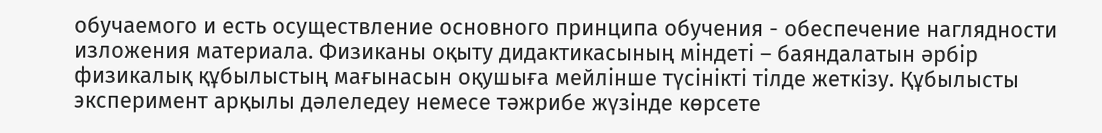обучаемого и есть осуществление основного принципа обучения - обеспечение наглядности изложения материала. Физиканы оқыту дидактикасының міндеті – баяндалатын әрбір физикалық құбылыстың мағынасын оқушыға мейлінше түсінікті тілде жеткізу. Құбылысты эксперимент арқылы дәлеледеу немесе тәжрибе жүзінде көрсете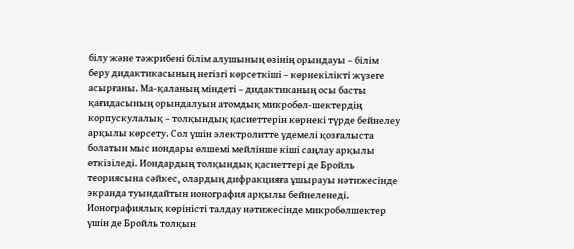білу және тәжрибені білім алушының өзінің орындауы – білім беру дидактикасының негізгі көрсеткіші – көрнекілікті жүзеге асырғаны. Ма-қаланың міндеті – дидактиканың осы басты қағидасының орындалуын атомдық микробөл-шектердің корпускулалық – толқындық қасиеттерін көрнекі түрде бейнелеу арқылы көрсету. Сол үшін электролитте үдемелі қозғалыста болатын мыс иондары өлшемі мейлінше кіші саңлау арқылы өткізіледі. Иондардың толқындық қасиеттері де Бройль теориясына сәйкес, олардың дифракцияға ұшырауы нәтижесінде экранда туындайтын ионография арқылы бейнеленеді. Ионографиялық көріністі талдау нәтижесінде микробөлшектер үшін де Бройль толқын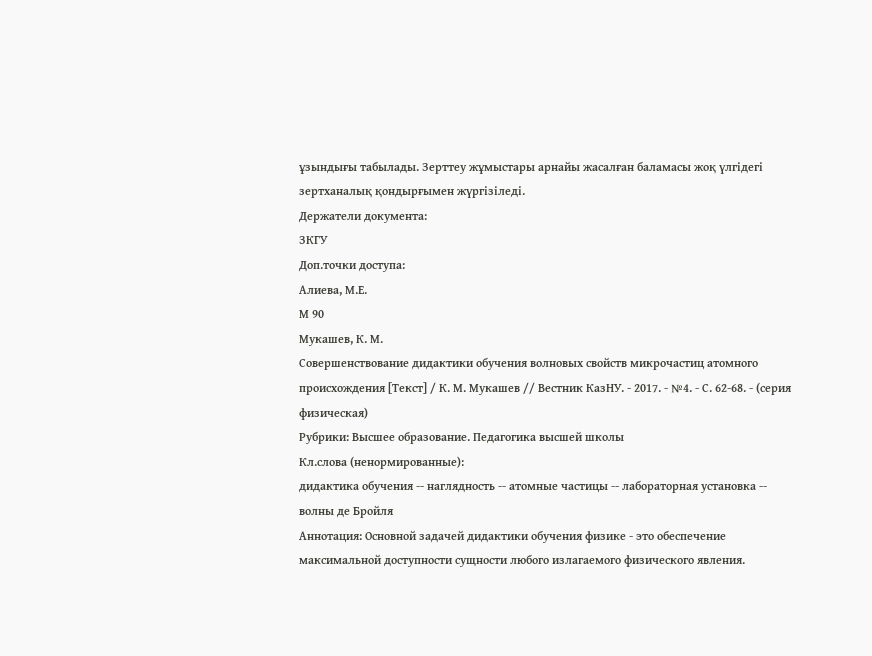ұзындығы табылады. Зерттеу жұмыстары арнайы жасалған баламасы жоқ үлгідегі зертханалық қондырғымен жүргізіледі.
Держатели документа:
ЗКГУ
Доп.точки доступа:
Алиева, М.Е.
М 90
Мукашев, К. М.
Совершенствование дидактики обучения волновых свойств микрочастиц атомного происхождения [Текст] / К. М. Мукашев // Вестник КазНУ. - 2017. - №4. - С. 62-68. - (серия физическая)
Рубрики: Высшее образование. Педагогика высшей школы
Кл.слова (ненормированные):
дидактика обучения -- наглядность -- атомные частицы -- лабораторная установка -- волны де Бройля
Аннотация: Основной задачей дидактики обучения физике - это обеспечение максимальной доступности сущности любого излагаемого физического явления.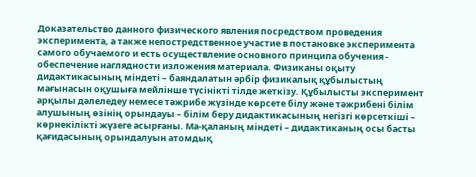Доказательство данного физического явления посредством проведения эксперимента, а также непостредственное участие в постановке эксперимента самого обучаемого и есть осуществление основного принципа обучения - обеспечение наглядности изложения материала. Физиканы оқыту дидактикасының міндеті – баяндалатын әрбір физикалық құбылыстың мағынасын оқушыға мейлінше түсінікті тілде жеткізу. Құбылысты эксперимент арқылы дәлеледеу немесе тәжрибе жүзінде көрсете білу және тәжрибені білім алушының өзінің орындауы – білім беру дидактикасының негізгі көрсеткіші – көрнекілікті жүзеге асырғаны. Ма-қаланың міндеті – дидактиканың осы басты қағидасының орындалуын атомдық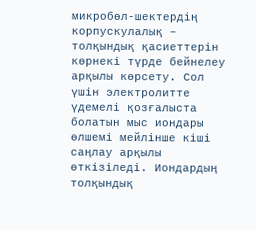микробөл-шектердің корпускулалық – толқындық қасиеттерін көрнекі түрде бейнелеу арқылы көрсету. Сол үшін электролитте үдемелі қозғалыста болатын мыс иондары өлшемі мейлінше кіші саңлау арқылы өткізіледі. Иондардың толқындық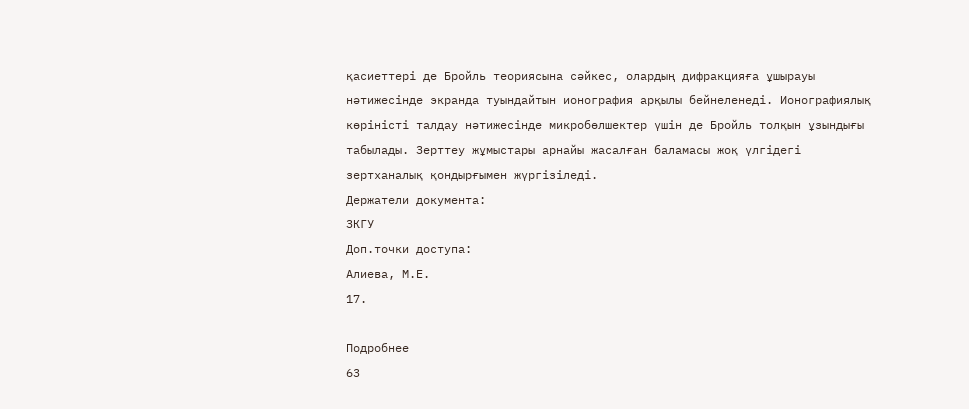қасиеттері де Бройль теориясына сәйкес, олардың дифракцияға ұшырауы нәтижесінде экранда туындайтын ионография арқылы бейнеленеді. Ионографиялық көріністі талдау нәтижесінде микробөлшектер үшін де Бройль толқын ұзындығы табылады. Зерттеу жұмыстары арнайы жасалған баламасы жоқ үлгідегі зертханалық қондырғымен жүргізіледі.
Держатели документа:
ЗКГУ
Доп.точки доступа:
Алиева, М.Е.
17.

Подробнее
63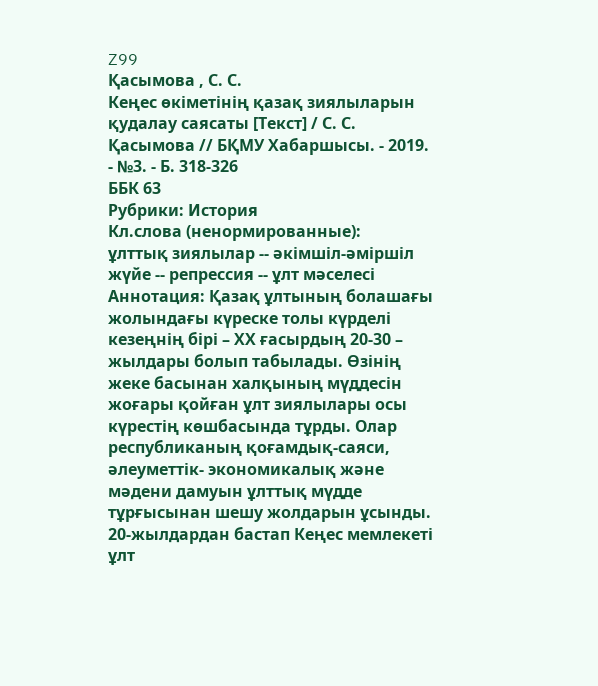Z99
Қасымова , С. С.
Кеңес өкіметінің қазақ зиялыларын қудалау саясаты [Текст] / С. С. Қасымова // БҚМУ Хабаршысы. - 2019. - №3. - Б. 318-326
ББК 63
Рубрики: История
Кл.слова (ненормированные):
ұлттық зиялылар -- әкімшіл-әміршіл жүйе -- репрессия -- ұлт мәселесі
Аннотация: Қазақ ұлтының болашағы жолындағы күреске толы күрделі кезеңнің бірі – ХХ ғасырдың 20-30 – жылдары болып табылады. Өзінің жеке басынан халқының мүддесін жоғары қойған ұлт зиялылары осы күрестің көшбасында тұрды. Олар республиканың қоғамдық-саяси, әлеуметтік- экономикалық және мәдени дамуын ұлттық мүдде тұрғысынан шешу жолдарын ұсынды. 20-жылдардан бастап Кеңес мемлекеті ұлт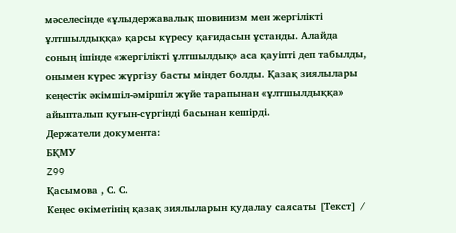мәселесінде «ұлыдержавалық шовинизм мен жергілікті ұлтшылдыққа» қарсы күресу қағидасын ұстанды. Алайда соның ішінде «жергілікті ұлтшылдық» аса қауіпті деп табылды, онымен күрес жүргізу басты міндет болды. Қазақ зиялылары кеңестік әкімшіл-әміршіл жүйе тарапынан «ұлтшылдыққа» айыпталып қуғын-сүргінді басынан кешірді.
Держатели документа:
БҚМУ
Z99
Қасымова , С. С.
Кеңес өкіметінің қазақ зиялыларын қудалау саясаты [Текст] /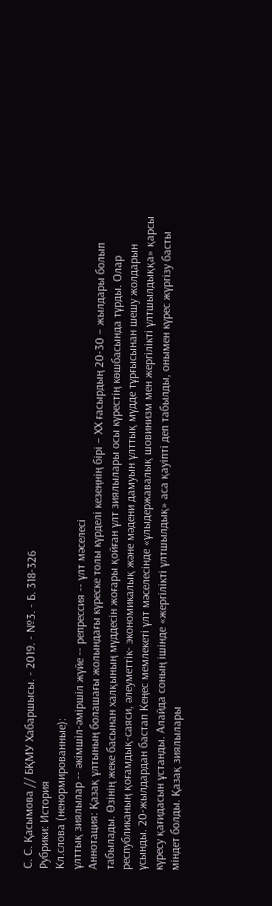С. С. Қасымова // БҚМУ Хабаршысы. - 2019. - №3. - Б. 318-326
Рубрики: История
Кл.слова (ненормированные):
ұлттық зиялылар -- әкімшіл-әміршіл жүйе -- репрессия -- ұлт мәселесі
Аннотация: Қазақ ұлтының болашағы жолындағы күреске толы күрделі кезеңнің бірі – ХХ ғасырдың 20-30 – жылдары болып табылады. Өзінің жеке басынан халқының мүддесін жоғары қойған ұлт зиялылары осы күрестің көшбасында тұрды. Олар республиканың қоғамдық-саяси, әлеуметтік- экономикалық және мәдени дамуын ұлттық мүдде тұрғысынан шешу жолдарын ұсынды. 20-жылдардан бастап Кеңес мемлекеті ұлт мәселесінде «ұлыдержавалық шовинизм мен жергілікті ұлтшылдыққа» қарсы күресу қағидасын ұстанды. Алайда соның ішінде «жергілікті ұлтшылдық» аса қауіпті деп табылды, онымен күрес жүргізу басты міндет болды. Қазақ зиялылары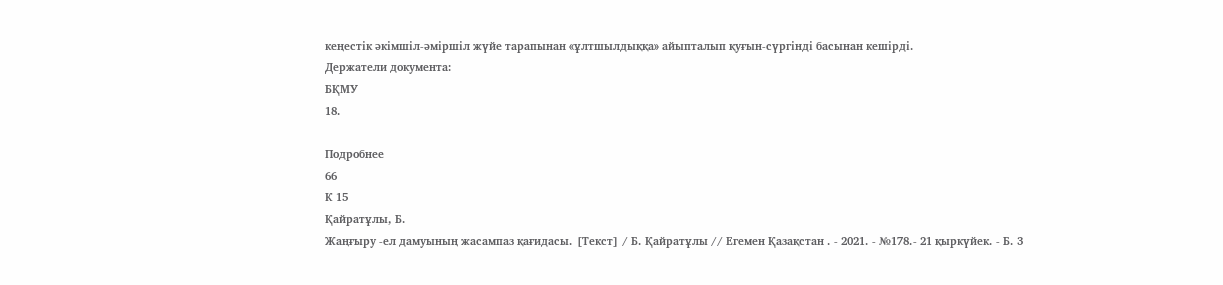кеңестік әкімшіл-әміршіл жүйе тарапынан «ұлтшылдыққа» айыпталып қуғын-сүргінді басынан кешірді.
Держатели документа:
БҚМУ
18.

Подробнее
66
К 15
Қайратұлы, Б.
Жаңғыру -ел дамуының жасампаз қағидасы. [Текст] / Б. Қайратұлы // Егемен Қазақстан . - 2021. - №178.- 21 қыркүйек. - Б. 3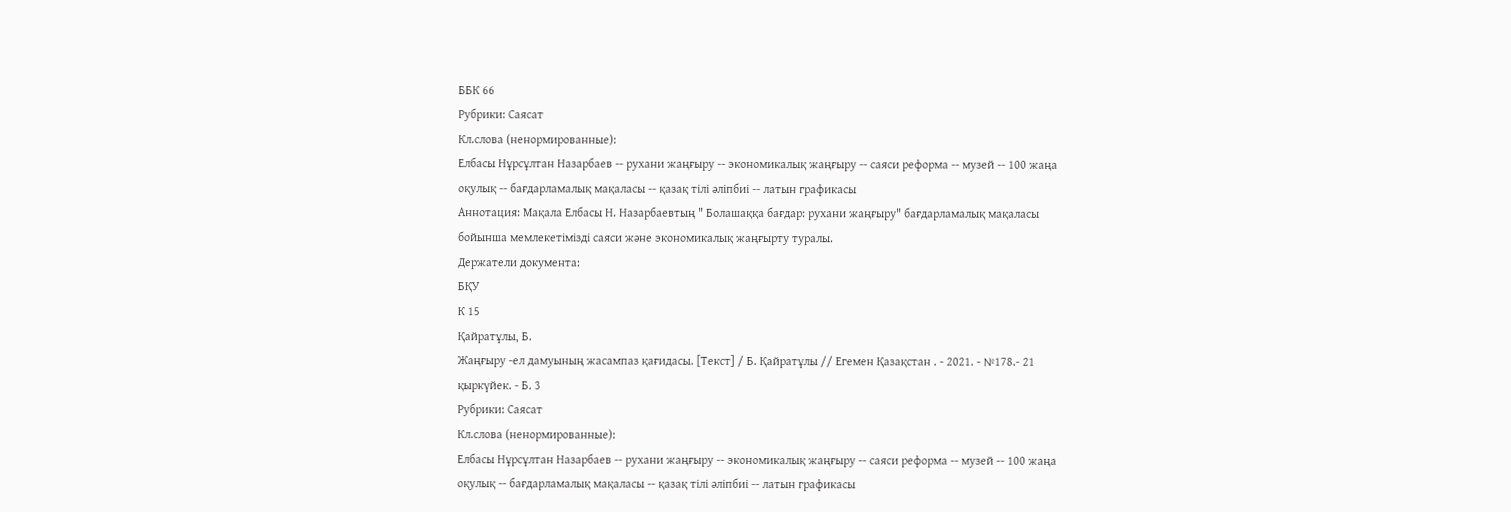ББК 66
Рубрики: Саясат
Кл.слова (ненормированные):
Елбасы Нұрсұлтан Назарбаев -- рухани жаңғыру -- экономикалық жаңғыру -- саяси реформа -- музей -- 100 жаңа оқулық -- бағдарламалық мақаласы -- қазақ тілі әліпбиі -- латын графикасы
Аннотация: Мақала Елбасы Н. Назарбаевтың " Болашаққа бағдар: рухани жаңғыру" бағдарламалық мақаласы бойынша мемлекетімізді саяси және экономикалық жаңғырту туралы.
Держатели документа:
БҚУ
К 15
Қайратұлы, Б.
Жаңғыру -ел дамуының жасампаз қағидасы. [Текст] / Б. Қайратұлы // Егемен Қазақстан . - 2021. - №178.- 21 қыркүйек. - Б. 3
Рубрики: Саясат
Кл.слова (ненормированные):
Елбасы Нұрсұлтан Назарбаев -- рухани жаңғыру -- экономикалық жаңғыру -- саяси реформа -- музей -- 100 жаңа оқулық -- бағдарламалық мақаласы -- қазақ тілі әліпбиі -- латын графикасы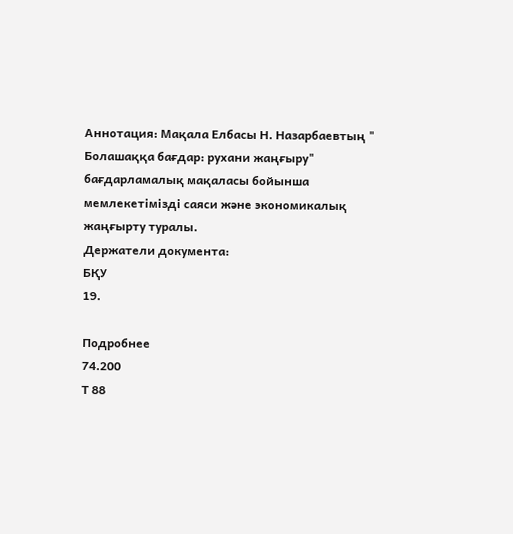Аннотация: Мақала Елбасы Н. Назарбаевтың " Болашаққа бағдар: рухани жаңғыру" бағдарламалық мақаласы бойынша мемлекетімізді саяси және экономикалық жаңғырту туралы.
Держатели документа:
БҚУ
19.

Подробнее
74.200
Т 88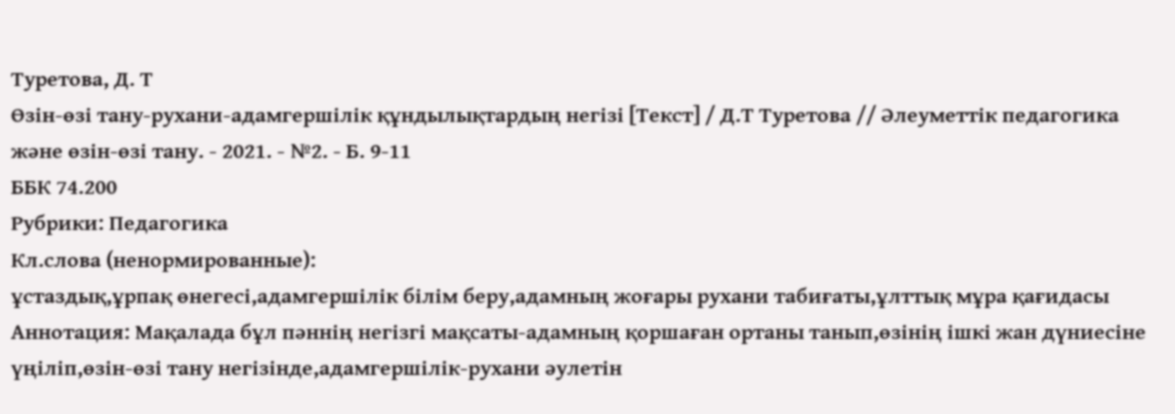Туретова, Д. Т
Өзін-өзі тану-рухани-адамгершілік құндылықтардың негізі [Текст] / Д.Т Туретова // Әлеуметтік педагогика және өзін-өзі тану. - 2021. - №2. - Б. 9-11
ББК 74.200
Рубрики: Педагогика
Кл.слова (ненормированные):
ұстаздық,ұрпақ өнегесі,адамгершілік білім беру,адамның жоғары рухани табиғаты,ұлттық мұра қағидасы
Аннотация: Мақалада бұл пәннің негізгі мақсаты-адамның қоршаған ортаны танып,өзінің ішкі жан дүниесіне үңіліп,өзін-өзі тану негізінде,адамгершілік-рухани әулетін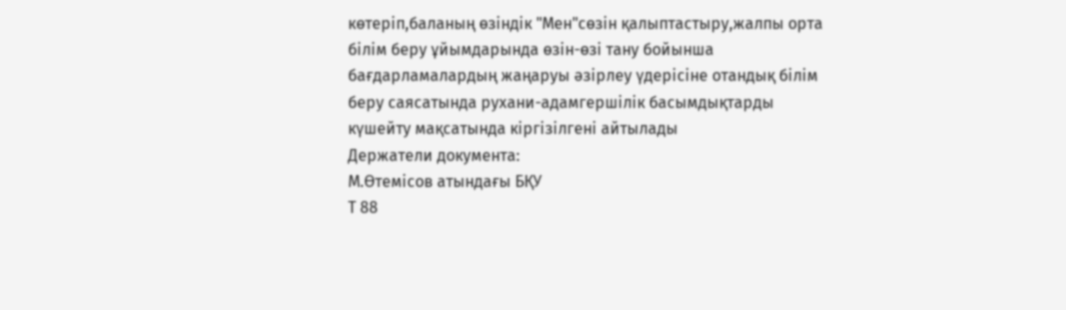көтеріп,баланың өзіндік "Мен"сөзін қалыптастыру,жалпы орта білім беру ұйымдарында өзін-өзі тану бойынша бағдарламалардың жаңаруы әзірлеу үдерісіне отандық білім беру саясатында рухани-адамгершілік басымдықтарды күшейту мақсатында кіргізілгені айтылады
Держатели документа:
М.Өтемісов атындағы БҚУ
Т 88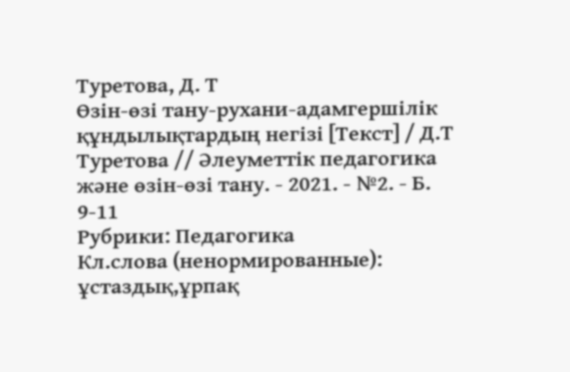Туретова, Д. Т
Өзін-өзі тану-рухани-адамгершілік құндылықтардың негізі [Текст] / Д.Т Туретова // Әлеуметтік педагогика және өзін-өзі тану. - 2021. - №2. - Б. 9-11
Рубрики: Педагогика
Кл.слова (ненормированные):
ұстаздық,ұрпақ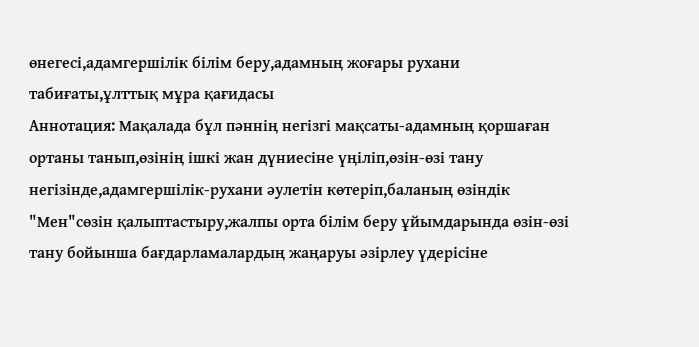өнегесі,адамгершілік білім беру,адамның жоғары рухани табиғаты,ұлттық мұра қағидасы
Аннотация: Мақалада бұл пәннің негізгі мақсаты-адамның қоршаған ортаны танып,өзінің ішкі жан дүниесіне үңіліп,өзін-өзі тану негізінде,адамгершілік-рухани әулетін көтеріп,баланың өзіндік "Мен"сөзін қалыптастыру,жалпы орта білім беру ұйымдарында өзін-өзі тану бойынша бағдарламалардың жаңаруы әзірлеу үдерісіне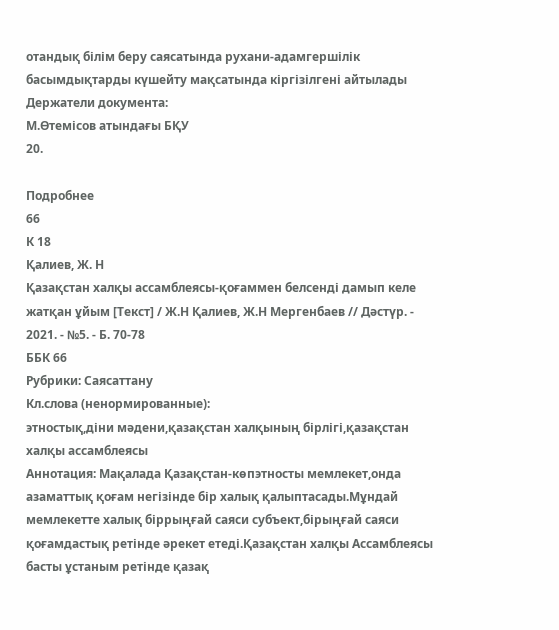отандық білім беру саясатында рухани-адамгершілік басымдықтарды күшейту мақсатында кіргізілгені айтылады
Держатели документа:
М.Өтемісов атындағы БҚУ
20.

Подробнее
66
К 18
Қалиев, Ж. Н
Қазақстан халқы ассамблеясы-қоғаммен белсенді дамып келе жатқан ұйым [Текст] / Ж.Н Қалиев, Ж.Н Мергенбаев // Дәстүр. - 2021. - №5. - Б. 70-78
ББК 66
Рубрики: Саясаттану
Кл.слова (ненормированные):
этностық,діни мәдени,қазақстан халқының бірлігі,қазақстан халқы ассамблеясы
Аннотация: Мақалада Қазақстан-көпэтносты мемлекет,онда азаматтық қоғам негізінде бір халық қалыптасады.Мұндай мемлекетте халық біррыңғай саяси субъект,бірыңғай саяси қоғамдастық ретінде әрекет етеді.Қазақстан халқы Ассамблеясы басты ұстаным ретінде қазақ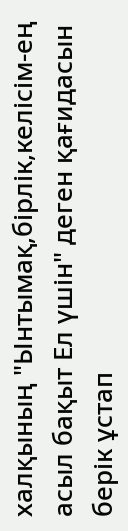халқының "Ынтымақ,бірлік,келісім-ең асыл бақыт Ел үшін" деген қағидасын берік ұстап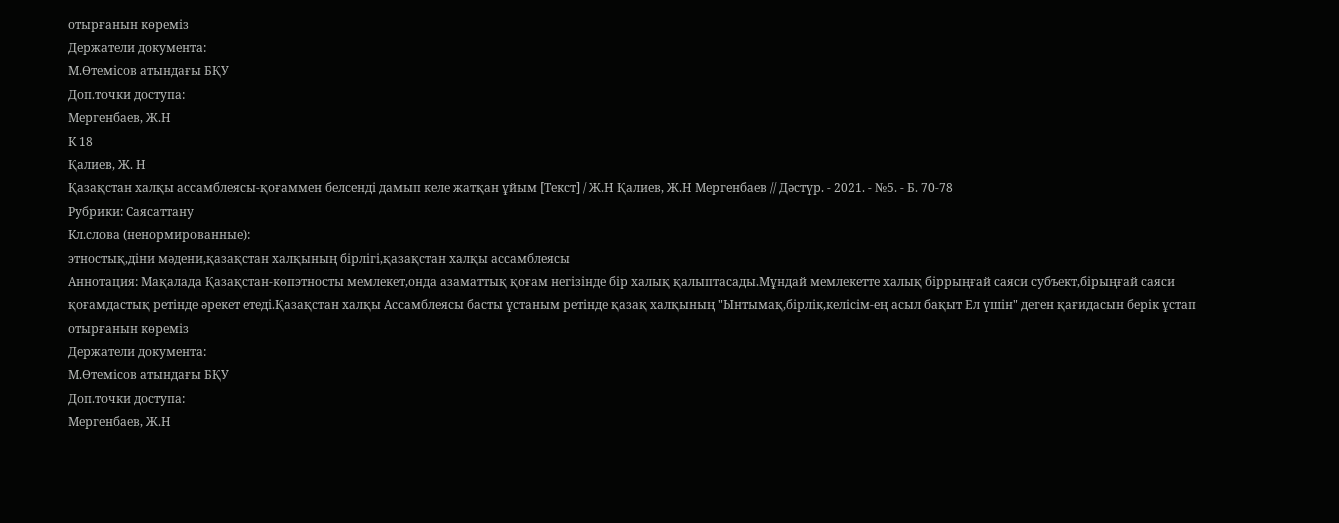отырғанын көреміз
Держатели документа:
М.Өтемісов атындағы БҚУ
Доп.точки доступа:
Мергенбаев, Ж.Н
К 18
Қалиев, Ж. Н
Қазақстан халқы ассамблеясы-қоғаммен белсенді дамып келе жатқан ұйым [Текст] / Ж.Н Қалиев, Ж.Н Мергенбаев // Дәстүр. - 2021. - №5. - Б. 70-78
Рубрики: Саясаттану
Кл.слова (ненормированные):
этностық,діни мәдени,қазақстан халқының бірлігі,қазақстан халқы ассамблеясы
Аннотация: Мақалада Қазақстан-көпэтносты мемлекет,онда азаматтық қоғам негізінде бір халық қалыптасады.Мұндай мемлекетте халық біррыңғай саяси субъект,бірыңғай саяси қоғамдастық ретінде әрекет етеді.Қазақстан халқы Ассамблеясы басты ұстаным ретінде қазақ халқының "Ынтымақ,бірлік,келісім-ең асыл бақыт Ел үшін" деген қағидасын берік ұстап отырғанын көреміз
Держатели документа:
М.Өтемісов атындағы БҚУ
Доп.точки доступа:
Мергенбаев, Ж.Н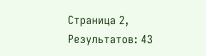Страница 2, Результатов: 43